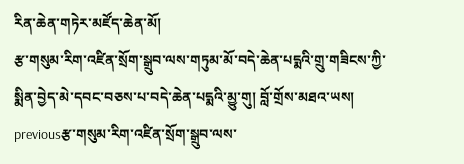རིན་ཆེན་གཏེར་མཛོད་ཆེན་མོ།
རྩ་གསུམ་རིག་འཛིན་སྲོག་སྒྲུབ་ལས་གཏུམ་མོ་བདེ་ཆེན་པདྨའི་གྲུ་གཟིངས་ཀྱི་སྨིན་བྱེད་མེ་དབང་བཅས་པ་བདེ་ཆེན་པདྨའི་མྱུ་གུ། བློ་གྲོས་མཐའ་ཡས།
previousརྩ་གསུམ་རིག་འཛིན་སྲོག་སྒྲུབ་ལས་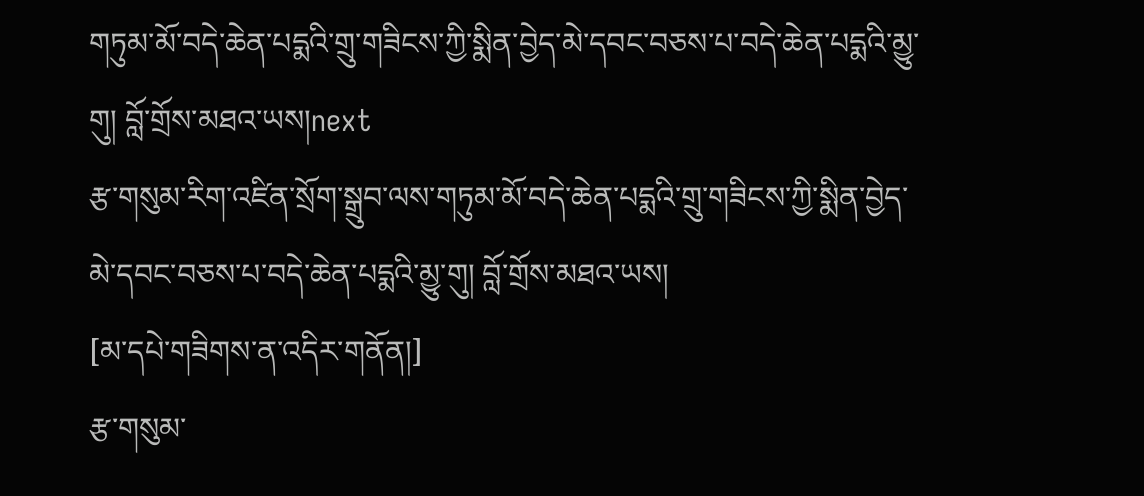གཏུམ་མོ་བདེ་ཆེན་པདྨའི་གྲུ་གཟིངས་ཀྱི་སྨིན་བྱེད་མེ་དབང་བཅས་པ་བདེ་ཆེན་པདྨའི་མྱུ་གུ། བློ་གྲོས་མཐའ་ཡས།next
རྩ་གསུམ་རིག་འཛིན་སྲོག་སྒྲུབ་ལས་གཏུམ་མོ་བདེ་ཆེན་པདྨའི་གྲུ་གཟིངས་ཀྱི་སྨིན་བྱེད་མེ་དབང་བཅས་པ་བདེ་ཆེན་པདྨའི་མྱུ་གུ། བློ་གྲོས་མཐའ་ཡས།
[མ་དཔེ་གཟིགས་ན་འདིར་གནོན།]
རྩ་གསུམ་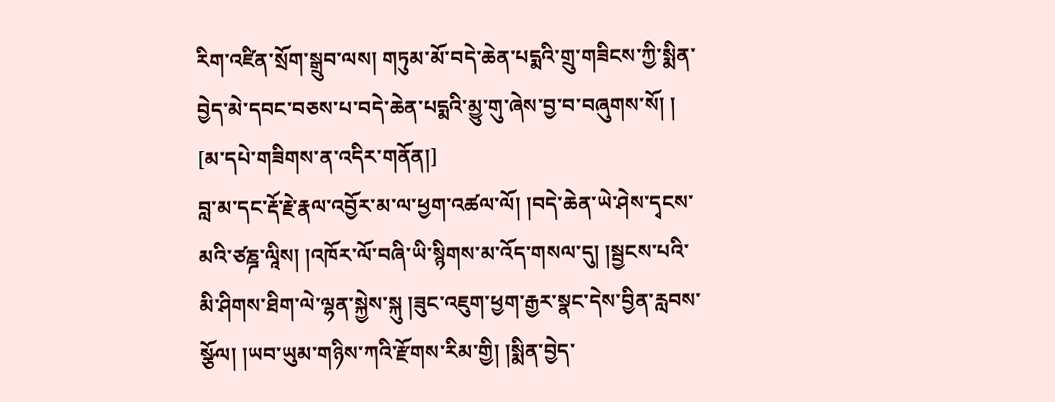རིག་འཛིན་སྲོག་སྒྲུབ་ལས། གཏུམ་མོ་བདེ་ཆེན་པདྨའི་གྲུ་གཟིངས་ཀྱི་སྨིན་བྱེད་མེ་དབང་བཅས་པ་བདེ་ཆེན་པདྨའི་མྱུ་གུ་ཞེས་བྱ་བ་བཞུགས་སོ། །
[མ་དཔེ་གཟིགས་ན་འདིར་གནོན།]
བླ་མ་དང་རྡོ་རྗེ་རྣལ་འབྱོར་མ་ལ་ཕྱག་འཚལ་ལོ། །བདེ་ཆེན་ཡེ་ཤེས་དྭངས་མའི་ཙཎྜ་ལཱིས། །འཁོར་ལོ་བཞི་ཡི་སྙིགས་མ་འོད་གསལ་དུ། །སྦྱངས་པའི་མི་ཤིགས་ཐིག་ལེ་ལྷན་སྐྱེས་སྐུ །ཟུང་འཇུག་ཕྱག་རྒྱར་སྣང་དེས་བྱིན་རླབས་སྩོལ། །ཡབ་ཡུམ་གཉིས་ཀའི་རྫོགས་རིམ་གྱི། །སྨིན་བྱེད་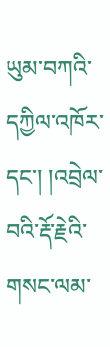ཡུམ་བཀའི་དཀྱིལ་འཁོར་དང་། །འབྲེལ་བའི་རྡོ་རྗེའི་གསང་ལམ་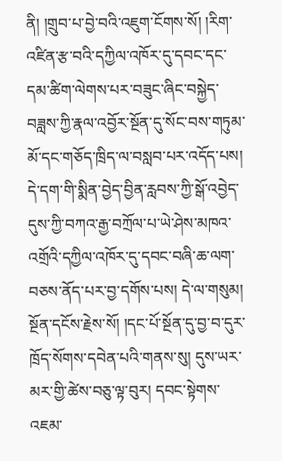ནི། །གྲུབ་པ་བྱེ་བའི་འཇུག་ངོགས་སོ། །རིག་འཛིན་རྩ་བའི་དཀྱིལ་འཁོར་དུ་དབང་དང་དམ་ཚིག་ལེགས་པར་བཟུང་ཞིང་བསྐྱེད་བཟླས་ཀྱི་རྣལ་འབྱོར་སྔོན་དུ་སོང་བས་གཏུམ་མོ་དང་གཅོད་ཁྲིད་ལ་བསླབ་པར་འདོད་པས། དེ་དག་གི་སྨིན་བྱེད་བྱིན་རླབས་ཀྱི་སྒོ་འབྱེད་དུས་ཀྱི་བཀའ་རྒྱ་བཀྲོལ་པ་ཡེ་ཤེས་མཁའ་འགྲོའི་དཀྱིལ་འཁོར་དུ་དབང་བཞི་ཆ་ལག་བཅས་ནོད་པར་བྱ་དགོས་པས། དེ་ལ་གསུམ། སྔོན་དངོས་རྗེས་སོ། །དང་པོ་སྔོན་དུ་བྱ་བ་དུར་ཁྲོད་སོགས་དབེན་པའི་གནས་སུ། དུས་ཡར་མར་གྱི་ཚེས་བཅུ་ལྟ་བུར། དབང་སྟེགས་འཇམ་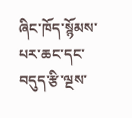ཞིང་ཁོད་སྙོམས་པར་ཆང་དང་བདུད་རྩི་ལྔས་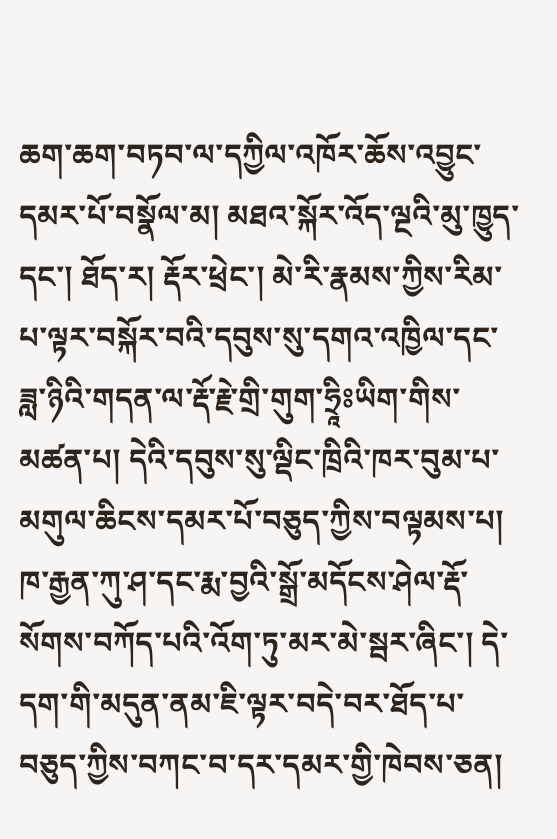ཆག་ཆག་བཏབ་ལ་དཀྱིལ་འཁོར་ཆོས་འབྱུང་དམར་པོ་བསྣོལ་མ། མཐའ་སྐོར་འོད་ལྔའི་མུ་ཁྱུད་དང་། ཐོད་ར། རྡོར་ཕྲེང་། མེ་རི་རྣམས་ཀྱིས་རིམ་པ་ལྟར་བསྐོར་བའི་དབུས་སུ་དགའ་འཁྱིལ་དང་ཟླ་ཉིའི་གདན་ལ་རྡོ་རྗེ་གྲི་གུག་ཧྲཱིཿཡིག་གིས་མཚན་པ། དེའི་དབུས་སུ་ལྡིང་ཁྲིའི་ཁར་བུམ་པ་མགུལ་ཆིངས་དམར་པོ་བཅུད་ཀྱིས་བལྟམས་པ། ཁ་རྒྱན་ཀུ་ཤ་དང་རྨ་བྱའི་སྒྲོ་མདོངས་ཤེལ་རྡོ་སོགས་བཀོད་པའི་འོག་ཏུ་མར་མེ་སྦར་ཞིང་། དེ་དག་གི་མདུན་ནམ་ཇི་ལྟར་བདེ་བར་ཐོད་པ་བཅུད་ཀྱིས་བཀང་བ་དར་དམར་གྱི་ཁེབས་ཅན།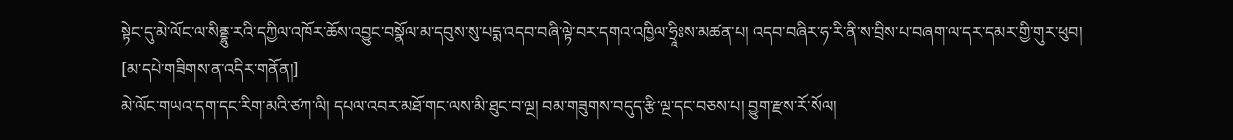སྟེང་དུ་མེ་ལོང་ལ་སིནྡྷུ་རའི་དཀྱིལ་འཁོར་ཆོས་འབྱུང་བསྣོལ་མ་དབུས་སུ་པདྨ་འདབ་བཞི་ལྟེ་བར་དགའ་འཁྱིལ་ཧྲཱིཿས་མཚན་པ། འདབ་བཞིར་ཧ་རི་ནི་ས་བྲིས་པ་བཞག་ལ་དར་དམར་གྱི་གུར་ཕུབ།
[མ་དཔེ་གཟིགས་ན་འདིར་གནོན།]
མེ་ལོང་གཡའ་དག་དང་རིག་མའི་ཙཀ་ལི། དཔལ་འབར་མཐོ་གང་ལས་མི་ཐུང་བ་ལྔ། བམ་གཟུགས་བདུད་རྩི་ལྔ་དང་བཅས་པ། བྱུག་རྫས་རོ་སོལ།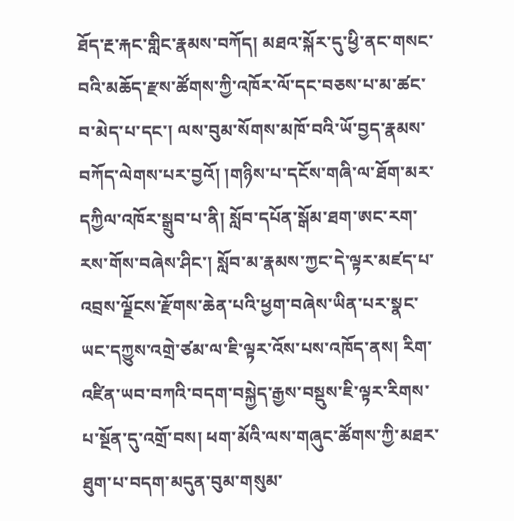ཐོད་རྔ་རྐང་གླིང་རྣམས་བཀོད། མཐའ་སྐོར་དུ་ཕྱི་ནང་གསང་བའི་མཆོད་རྫས་ཚོགས་ཀྱི་འཁོར་ལོ་དང་བཅས་པ་མ་ཚང་བ་མེད་པ་དང་། ལས་བུམ་སོགས་མཁོ་བའི་ཡོ་བྱད་རྣམས་བཀོད་ལེགས་པར་བྱའོ། །གཉིས་པ་དངོས་གཞི་ལ་ཐོག་མར་དཀྱིལ་འཁོར་སྒྲུབ་པ་ནི། སློབ་དཔོན་སྒོམ་ཐག་ཨང་རག་རས་གོས་བཞེས་ཤིང་། སློབ་མ་རྣམས་ཀྱང་དེ་ལྟར་མཛད་པ་འབྲས་ལྗོངས་རྫོགས་ཆེན་པའི་ཕྱག་བཞེས་ཡིན་པར་སྣང་ཡང་དཀྱུས་འགྲེ་ཙམ་ལ་ཇི་ལྟར་འོས་པས་འཁོད་ནས། རིག་འཛིན་ཡབ་བཀའི་བདག་བསྐྱེད་རྒྱས་བསྡུས་ཇི་ལྟར་རིགས་པ་སྔོན་དུ་འགྲོ་བས། ཕག་མོའི་ལས་གཞུང་ཚོགས་ཀྱི་མཐར་ཐུག་པ་བདག་མདུན་བུམ་གསུམ་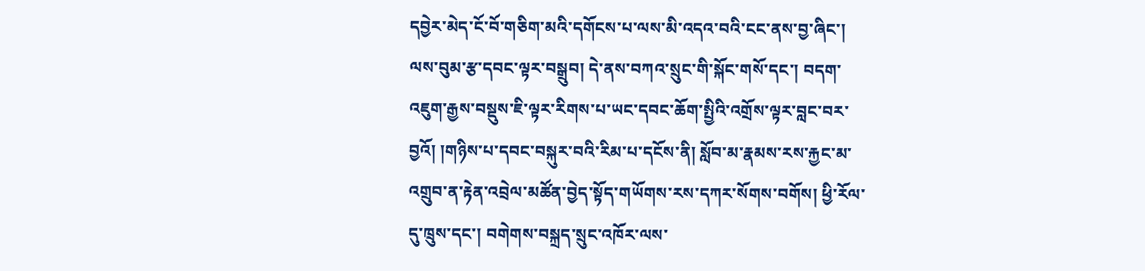དབྱེར་མེད་ངོ་བོ་གཅིག་མའི་དགོངས་པ་ལས་མི་འདའ་བའི་ངང་ནས་བྱ་ཞིང་། ལས་བུམ་རྩ་དབང་ལྟར་བསྒྲུབ། དེ་ནས་བཀའ་སྲུང་གི་སྐོང་གསོ་དང་། བདག་འཇུག་རྒྱས་བསྡུས་ཇི་ལྟར་རིགས་པ་ཡང་དབང་ཆོག་སྤྱིའི་འགྲོས་ལྟར་བླང་བར་བྱའོ། །གཉིས་པ་དབང་བསྐུར་བའི་རིམ་པ་དངོས་ནི། སློབ་མ་རྣམས་རས་རྐྱང་མ་འགྲུབ་ན་རྟེན་འབྲེལ་མཚོན་བྱེད་སྟོད་གཡོགས་རས་དཀར་སོགས་བགོས། ཕྱི་རོལ་དུ་ཁྲུས་དང་། བགེགས་བསྐྲད་སྲུང་འཁོར་ལས་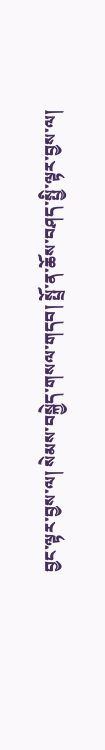བྱང་ལྟར་བྱས་ལ། སེམས་བསྐྱེད་གསལ་གདབ། སྤྲོ་ན་ཆོས་བཤད་སྤྱི་ལྟར་བྱས་ལ།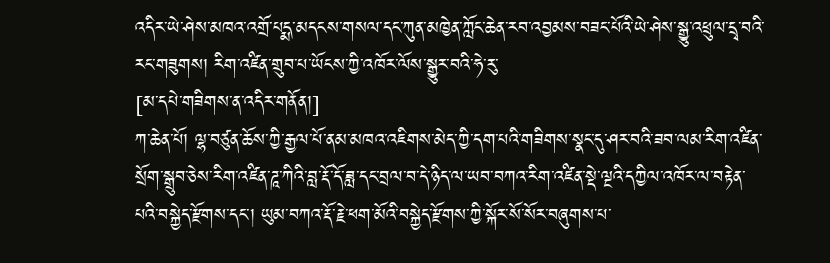འདིར་ཡེ་ཤེས་མཁའ་འགྲོ་པདྨ་མདངས་གསལ་དང་ཀུན་མཁྱེན་ཀློང་ཆེན་རབ་འབྱམས་བཟང་པོའི་ཡེ་ཤེས་སྒྱུ་འཕྲུལ་དྲྭ་བའི་རང་གཟུགས། རིག་འཛིན་གྲུབ་པ་ཡོངས་ཀྱི་འཁོར་ལོས་སྒྱུར་བའི་ཧེ་རུ་
[མ་དཔེ་གཟིགས་ན་འདིར་གནོན།]
ཀ་ཆེན་པོ། ལྷ་བཙུན་ཆོས་ཀྱི་རྒྱལ་པོ་ནམ་མཁའ་འཇིགས་མེད་ཀྱི་དག་པའི་གཟིགས་སྣང་དུ་ཤར་བའི་ཟབ་ལམ་རིག་འཛིན་སྲོག་སྒྲུབ་ཅེས་རིག་འཛིན་ཌཱ་ཀིའི་བླ་རྡོ་དོ་ཟླ་དང་བྲལ་བ་དེ་ཉིད་ལ་ཡབ་བཀའ་རིག་འཛིན་སྡེ་ལྔའི་དཀྱིལ་འཁོར་ལ་བརྟེན་པའི་བསྐྱེད་རྫོགས་དང་། ཡུམ་བཀའ་རྡོ་རྗེ་ཕག་མོའི་བསྐྱེད་རྫོགས་ཀྱི་སྐོར་སོ་སོར་བཞུགས་པ་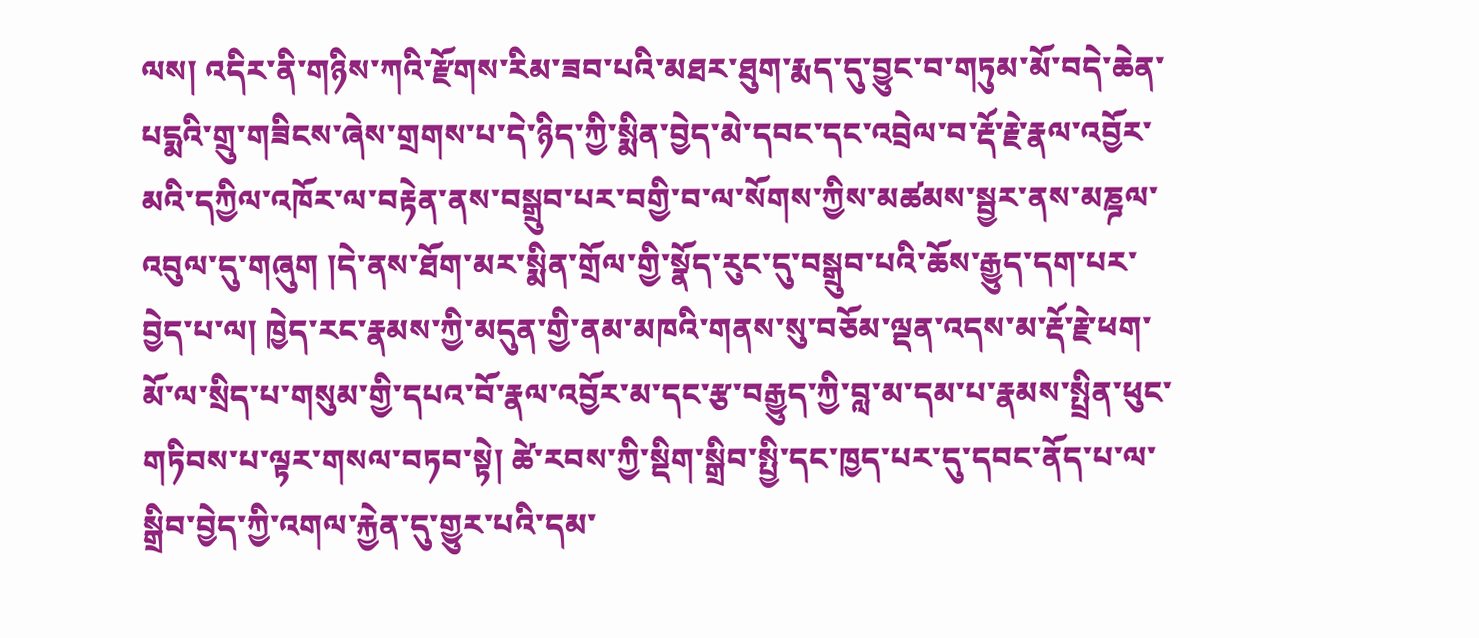ལས། འདིར་ནི་གཉིས་ཀའི་རྫོགས་རིམ་ཟབ་པའི་མཐར་ཐུག་རྨད་དུ་བྱུང་བ་གཏུམ་མོ་བདེ་ཆེན་པདྨའི་གྲུ་གཟིངས་ཞེས་གྲགས་པ་དེ་ཉིད་ཀྱི་སྨིན་བྱེད་མེ་དབང་དང་འབྲེལ་བ་རྡོ་རྗེ་རྣལ་འབྱོར་མའི་དཀྱིལ་འཁོར་ལ་བརྟེན་ནས་བསྒྲུབ་པར་བགྱི་བ་ལ་སོགས་ཀྱིས་མཚམས་སྦྱར་ནས་མཎྜལ་འབུལ་དུ་གཞུག །དེ་ནས་ཐོག་མར་སྨིན་གྲོལ་གྱི་སྣོད་རུང་དུ་བསྒྲུབ་པའི་ཆོས་རྒྱུད་དག་པར་བྱེད་པ་ལ། ཁྱེད་རང་རྣམས་ཀྱི་མདུན་གྱི་ནམ་མཁའི་གནས་སུ་བཅོམ་ལྡན་འདས་མ་རྡོ་རྗེ་ཕག་མོ་ལ་སྲིད་པ་གསུམ་གྱི་དཔའ་བོ་རྣལ་འབྱོར་མ་དང་རྩ་བརྒྱུད་ཀྱི་བླ་མ་དམ་པ་རྣམས་སྤྲིན་ཕུང་གཏིབས་པ་ལྟར་གསལ་བཏབ་སྟེ། ཚེ་རབས་ཀྱི་སྡིག་སྒྲིབ་སྤྱི་དང་ཁྱད་པར་དུ་དབང་ནོད་པ་ལ་སྒྲིབ་བྱེད་ཀྱི་འགལ་རྐྱེན་དུ་གྱུར་པའི་དམ་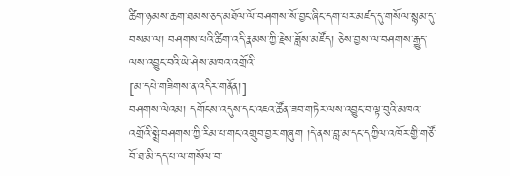ཚིག་ཉམས་ཆག་ཐམས་ཅད་མཐོལ་ལོ་བཤགས་སོ་བྱང་ཞིང་དག་པར་མཛད་དུ་གསོལ་སྙམ་དུ་བསམ་ལ། བཤགས་པའི་ཚིག་འདི་རྣམས་ཀྱི་རྗེས་ཟློས་མཛོད། ཅེས་བྱས་ལ་བཤགས་རྒྱུད་ལས་འབྱུང་བའི་ཡེ་ཤེས་མཁའ་འགྲོའི་
[མ་དཔེ་གཟིགས་ན་འདིར་གནོན།]
བཤགས་ལེའམ། དགོངས་འདུས་དང་འཇའ་ཚོན་ཟབ་གཏེར་ལས་འབྱུང་བ་ལྟ་བུའི་མཁའ་འགྲོའི་སྨྲེ་བཤགས་ཀྱི་རིམ་པ་གང་འགྲུབ་བྱར་གཞུག །དེ་ནས་བླ་མ་དང་དཀྱིལ་འཁོར་གྱི་གཙོ་བོ་ཐ་མི་དད་པ་ལ་གསོལ་བ་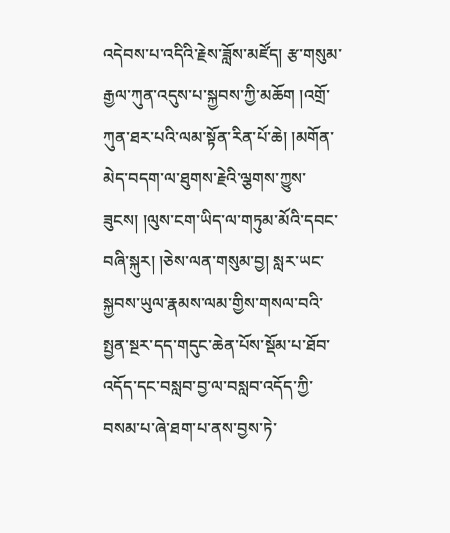འདེབས་པ་འདིའི་རྗེས་ཟློས་མཛོད། རྩ་གསུམ་རྒྱལ་ཀུན་འདུས་པ་སྐྱབས་ཀྱི་མཆོག །འགྲོ་ཀུན་ཐར་པའི་ལམ་སྟོན་རིན་པོ་ཆེ། །མགོན་མེད་བདག་ལ་ཐུགས་རྗེའི་ལྕགས་ཀྱུས་ཟུངས། །ལུས་ངག་ཡིད་ལ་གཏུམ་མོའི་དབང་བཞི་སྐུར། །ཅེས་ལན་གསུམ་བྱ། སླར་ཡང་སྐྱབས་ཡུལ་རྣམས་ལམ་གྱིས་གསལ་བའི་སྤྱན་སྔར་དད་གདུང་ཆེན་པོས་སྡོམ་པ་ཐོབ་འདོད་དང་བསླབ་བྱ་ལ་བསླབ་འདོད་ཀྱི་བསམ་པ་ཞེ་ཐག་པ་ནས་བྱས་ཏེ་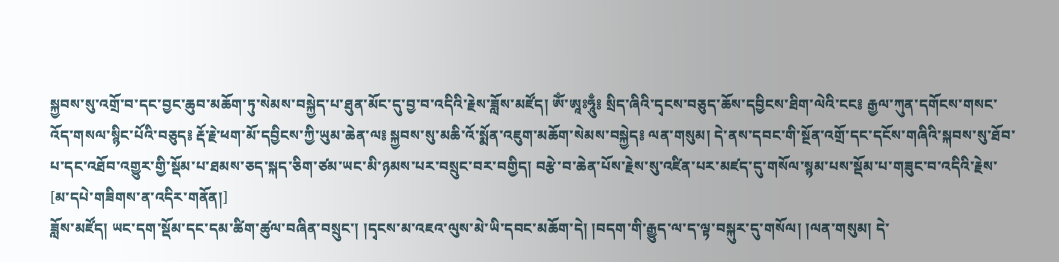སྐྱབས་སུ་འགྲོ་བ་དང་བྱང་ཆུབ་མཆོག་ཏུ་སེམས་བསྐྱེད་པ་ཐུན་མོང་དུ་བྱ་བ་འདིའི་རྗེས་ཟློས་མཛོད། ཨོཾ་ཨཱཿཧཱུྃ༔ སྲིད་ཞིའི་དྭངས་བཅུད་ཆོས་དབྱིངས་ཐིག་ལེའི་ངང༔ རྒྱལ་ཀུན་དགོངས་གསང་འོད་གསལ་སྙིང་པོའི་བཅུད༔ རྡོ་རྗེ་ཕག་མོ་དབྱིངས་ཀྱི་ཡུམ་ཆེན་ལ༔ སྐྱབས་སུ་མཆི་འོ་སྨོན་འཇུག་མཆོག་སེམས་བསྐྱེད༔ ལན་གསུམ། དེ་ནས་དབང་གི་སྔོན་འགྲོ་དང་དངོས་གཞིའི་སྐབས་སུ་ཐོབ་པ་དང་འཐོབ་འགྱུར་གྱི་སྡོམ་པ་ཐམས་ཅད་སྐད་ཅིག་ཙམ་ཡང་མི་ཉམས་པར་བསྲུང་བར་བགྱིད། བརྩེ་བ་ཆེན་པོས་རྗེས་སུ་འཛིན་པར་མཛད་དུ་གསོལ་སྙམ་པས་སྡོམ་པ་གཟུང་བ་འདིའི་རྗེས་
[མ་དཔེ་གཟིགས་ན་འདིར་གནོན།]
ཟློས་མཛོད། ཡང་དག་སྡོམ་དང་དམ་ཚིག་ཚུལ་བཞིན་བསྲུང་། །དྭངས་མ་འཇའ་ལུས་མེ་ཡི་དབང་མཆོག་དེ། །བདག་གི་རྒྱུད་ལ་ད་ལྟ་བསྐུར་དུ་གསོལ། །ལན་གསུམ། དེ་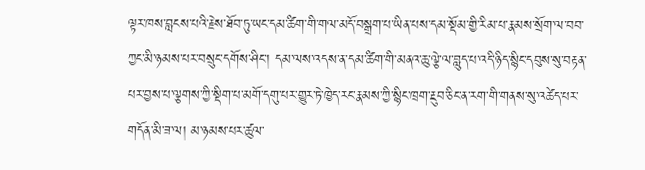ལྟར་ཁས་བླངས་པའི་རྗེས་ཐོབ་ཏུ་ཡང་དམ་ཚིག་གི་གལ་མདོ་བསྒྲག་པ་ཡིན་པས་དམ་སྡོམ་གྱི་རིམ་པ་རྣམས་སྲོག་ལ་བབ་ཀྱང་མི་ཉམས་པར་བསྲུང་དགོས་ཤིང་། དམ་ལས་འདས་ན་དམ་ཚིག་གི་མནའ་ཆུ་ལྕེ་ལ་བླུད་པ་འདི་ཉིད་སྙིང་དབུས་སུ་བརྟན་པར་བྱས་པ་ལྕགས་ཀྱི་སྡིག་པ་མགོ་དགུ་པར་གྱུར་ཏེ་ཁྱེད་རང་རྣམས་ཀྱི་སྙིང་ཁྲག་རྔུབ་ཅིང་ན་རག་གི་གནས་སུ་འཚེད་པར་གདོན་མི་ཟ་ལ། མ་ཉམས་པར་ཚུལ་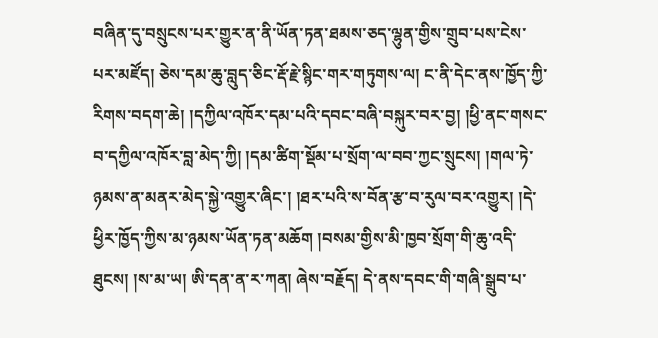བཞིན་དུ་བསྲུངས་པར་གྱུར་ན་ནི་ཡོན་ཏན་ཐམས་ཅད་ལྷུན་གྱིས་གྲུབ་པས་ངེས་པར་མཛོད། ཅེས་དམ་ཆུ་བླུད་ཅིང་རྡོ་རྗེ་སྙིང་གར་གཏུགས་ལ། ང་ནི་དེང་ནས་ཁྱོད་ཀྱི་རིགས་བདག་ཆེ། །དཀྱིལ་འཁོར་དམ་པའི་དབང་བཞི་བསྐུར་བར་བྱ། །ཕྱི་ནང་གསང་བ་དཀྱིལ་འཁོར་བླ་མེད་ཀྱི། །དམ་ཚིག་སྡོམ་པ་སྲོག་ལ་བབ་ཀྱང་སྲུངས། །གལ་ཏེ་ཉམས་ན་མནར་མེད་སྐྱེ་འགྱུར་ཞིང་། །ཐར་པའི་ས་བོན་རྩ་བ་རུལ་བར་འགྱུར། །དེ་ཕྱིར་ཁྱོད་ཀྱིས་མ་ཉམས་ཡོན་ཏན་མཆོག །བསམ་གྱིས་མི་ཁྱབ་སྲོག་གི་ཆུ་འདི་ཐུངས། །ས་མ་ཡ། ཨི་དན་ན་ར་ཀན། ཞེས་བརྗོད། དེ་ནས་དབང་གི་གཞི་སྒྲུབ་པ་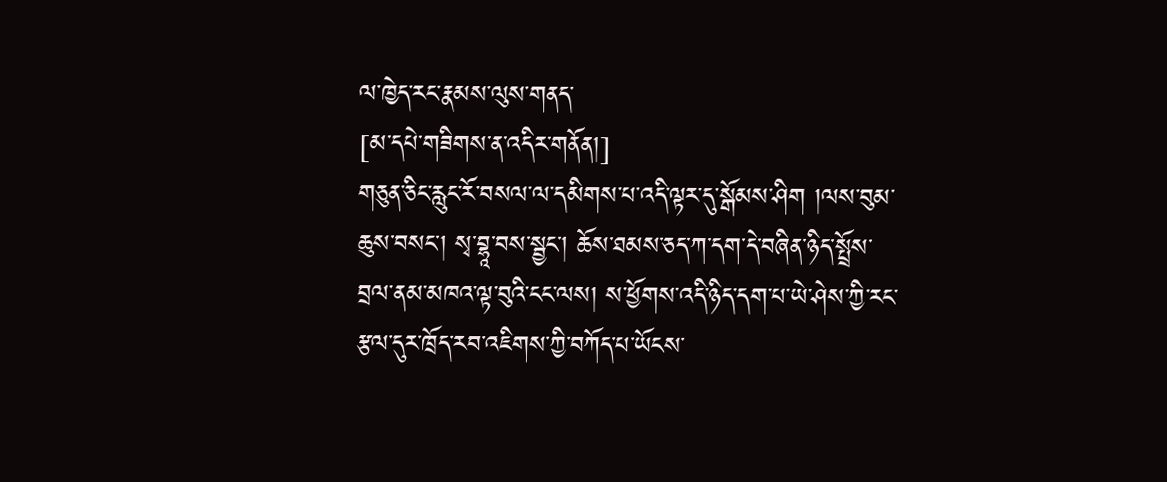ལ་ཁྱེད་རང་རྣམས་ལུས་གནད་
[མ་དཔེ་གཟིགས་ན་འདིར་གནོན།]
གཅུན་ཅིང་རླུང་རོ་བསལ་ལ་དམིགས་པ་འདི་ལྟར་དུ་སྒོམས་ཤིག །ལས་བུམ་ཆུས་བསང་། སྭ་བྷཱ་བས་སྦྱང་། ཆོས་ཐམས་ཅད་ཀ་དག་དེ་བཞིན་ཉིད་སྤྲོས་བྲལ་ནམ་མཁའ་ལྟ་བུའི་ངང་ལས། ས་ཕྱོགས་འདི་ཉིད་དག་པ་ཡེ་ཤེས་ཀྱི་རང་རྩལ་དུར་ཁྲོད་རབ་འཇིགས་ཀྱི་བཀོད་པ་ཡོངས་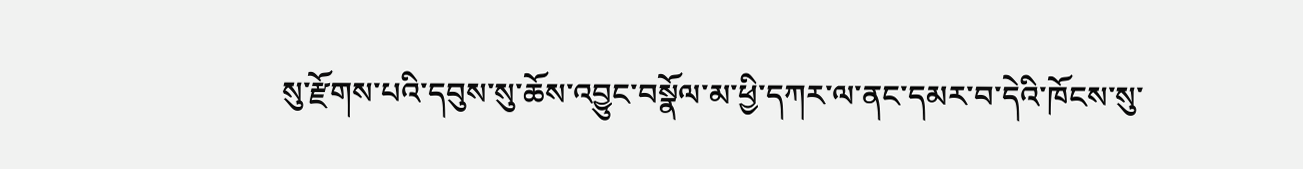སུ་རྫོགས་པའི་དབུས་སུ་ཆོས་འབྱུང་བསྣོལ་མ་ཕྱི་དཀར་ལ་ནང་དམར་བ་དེའི་ཁོངས་སུ་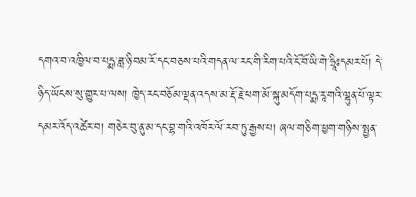དགའ་བ་འཁྱིལ་བ་པདྨ་ཟླ་ཉི་བམ་རོ་དང་བཅས་པའི་གདན་ལ་རང་གི་རིག་པའི་ངོ་བོ་ཡི་གེ་ཧྲཱིཿདམར་པོ། དེ་ཉིད་ཡོངས་སུ་གྱུར་པ་ལས། ཁྱེད་རང་བཅོམ་ལྡན་འདས་མ་རྡོ་རྗེ་ཕག་མོ་སྐུ་མདོག་པདྨ་རཱ་གའི་ལྷུན་པོ་ལྟར་དམར་འོད་འཚེར་བ། གཅེར་བུ་ནུ་མ་དང་བྷ་གའི་འཁོར་ལོ་རབ་ཏུ་རྒྱས་པ། ཞལ་གཅིག་ཕྱག་གཉིས་སྤྱན་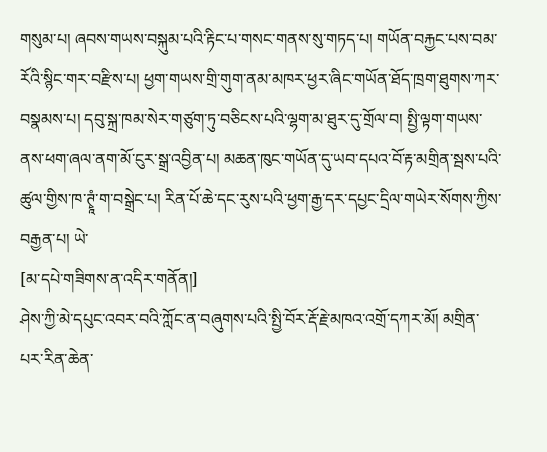གསུམ་པ། ཞབས་གཡས་བསྐུམ་པའི་རྟིང་པ་གསང་གནས་སུ་གཏད་པ། གཡོན་བརྐྱང་པས་བམ་རོའི་སྙིང་གར་བརྫིས་པ། ཕྱག་གཡས་གྲི་གུག་ནམ་མཁར་ཕྱར་ཞིང་གཡོན་ཐོད་ཁྲག་ཐུགས་ཀར་བསྣམས་པ། དབུ་སྐྲ་ཁམ་སེར་གཙུག་ཏུ་བཅིངས་པའི་ལྷག་མ་ཐུར་དུ་གྲོལ་བ། སྤྱི་ལྟག་གཡས་ནས་ཕག་ཞལ་ནག་མོ་ངུར་སྒྲ་འབྱིན་པ། མཆན་ཁུང་གཡོན་དུ་ཡབ་དཔའ་བོ་རྟ་མགྲིན་སྦས་པའི་ཚུལ་གྱིས་ཁ་ཊྭཱཾ་ག་བསྒྲེང་པ། རིན་པོ་ཆེ་དང་རུས་པའི་ཕྱག་རྒྱ་དར་དཔྱང་དྲིལ་གཡེར་སོགས་ཀྱིས་བརྒྱན་པ། ཡེ་
[མ་དཔེ་གཟིགས་ན་འདིར་གནོན།]
ཤེས་ཀྱི་མེ་དཔུང་འབར་བའི་ཀློང་ན་བཞུགས་པའི་སྤྱི་བོར་རྡོ་རྗེ་མཁའ་འགྲོ་དཀར་མོ། མགྲིན་པར་རིན་ཆེན་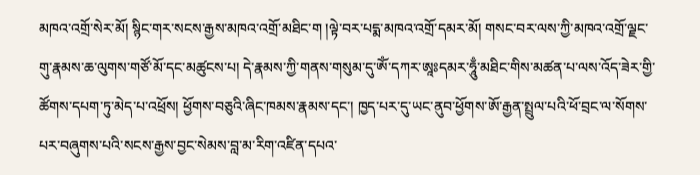མཁའ་འགྲོ་སེར་མོ། སྙིང་གར་སངས་རྒྱས་མཁའ་འགྲོ་མཐིང་ག །ལྟེ་བར་པདྨ་མཁའ་འགྲོ་དམར་མོ། གསང་བར་ལས་ཀྱི་མཁའ་འགྲོ་ལྗང་གུ་རྣམས་ཆ་ལུགས་གཙོ་མོ་དང་མཚུངས་པ། དེ་རྣམས་ཀྱི་གནས་གསུམ་དུ་ཨོཾ་དཀར་ཨཱཿདམར་ཧཱུྃ་མཐིང་གིས་མཚན་པ་ལས་འོད་ཟེར་གྱི་ཚོགས་དཔག་ཏུ་མེད་པ་འཕྲོས། ཕྱོགས་བཅུའི་ཞིང་ཁམས་རྣམས་དང་། ཁྱད་པར་དུ་ཡང་ནུབ་ཕྱོགས་ཨོ་རྒྱན་སྤྲུལ་པའི་ཕོ་བྲང་ལ་སོགས་པར་བཞུགས་པའི་སངས་རྒྱས་བྱང་སེམས་བླ་མ་རིག་འཛིན་དཔའ་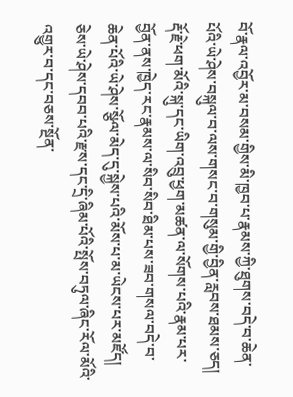བོ་རྣལ་འབྱོར་མ་བསམ་གྱིས་མི་ཁྱབ་པ་རྣམས་ཀྱི་ཐུགས་བདེ་བ་ཆེན་པོའི་ཡེ་ཤེས་བསྐུལ་བ་ལས་གསང་བ་གསུམ་གྱི་བྱིན་རླབས་ཐམས་ཅད། རྡོ་རྗེ་ཕག་མོའི་སྐུ་དང་ཡིག་འབྲུ་ཕྱག་མཚན་ལ་སོགས་པའི་རྣམ་པར་བྱོན་ནས་ཁྱེད་རང་རྣམས་ལ་སིབ་སིབ་ཐིམ་པས་ཟབ་གསལ་བདེ་བ་ཆེན་པོའི་ཡེ་ཤེས་སྩོལ་མེད་དུ་སྐྱེས་པའི་མོས་པ་མ་ཡེངས་པར་མཛོད། ཅེས་ཡེ་ཤེས་དབབ་པའི་རྫས་དང་དྲི་ཞིམ་པོའི་སྤོས་བཏུལ་ཞིང་རོལ་མོའི་འགྱུར་བ་དང་བཅས་སྔོན་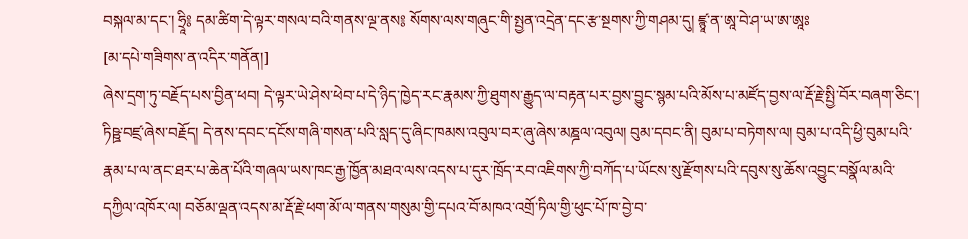བསྐལ་མ་དང་། ཧྲཱི༔ དམ་ཚིག་དེ་ལྟར་གསལ་བའི་གནས་ལྔ་ནས༔ སོགས་ལས་གཞུང་གི་སྤྱན་འདྲེན་དང་རྩ་སྔགས་ཀྱི་གཤམ་དུ། ཛྙཱ་ན་ཨཱ་བེ་ཤ་ཡ་ཨ་ཨཱཿ
[མ་དཔེ་གཟིགས་ན་འདིར་གནོན།]
ཞེས་དྲག་ཏུ་བརྗོད་པས་བྱིན་ཕབ། དེ་ལྟར་ཡེ་ཤེས་ཕེབ་པ་དེ་ཉིད་ཁྱེད་རང་རྣམས་ཀྱི་ཐུགས་རྒྱུད་ལ་བརྟན་པར་བྱས་བྱུང་སྙམ་པའི་མོས་པ་མཛོད་བྱས་ལ་རྡོ་རྗེ་སྤྱི་བོར་བཞག་ཅིང་། ཏིཥྛ་བཛྲ་ཞེས་བརྗོད། དེ་ནས་དབང་དངོས་གཞི་གསན་པའི་སླད་དུ་ཞིང་ཁམས་འབུལ་བར་ཞུ་ཞེས་མཎྜལ་འབུལ། བུམ་དབང་ནི། བུམ་པ་བཏེགས་ལ། བུམ་པ་འདི་ཕྱི་བུམ་པའི་རྣམ་པ་ལ་ནང་ཐར་པ་ཆེན་པོའི་གཞལ་ཡས་ཁང་རྒྱ་ཁྱོན་མཐའ་ལས་འདས་པ་དུར་ཁྲོད་རབ་འཇིགས་ཀྱི་བཀོད་པ་ཡོངས་སུ་རྫོགས་པའི་དབུས་སུ་ཆོས་འབྱུང་བསྣོལ་མའི་དཀྱིལ་འཁོར་ལ། བཅོམ་ལྡན་འདས་མ་རྡོ་རྗེ་ཕག་མོ་ལ་གནས་གསུམ་གྱི་དཔའ་བོ་མཁའ་འགྲོ་ཏིལ་གྱི་ཕུང་པོ་ཁ་བྱེ་བ་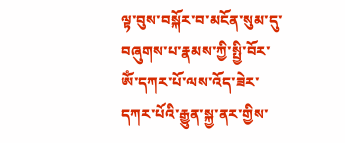ལྟ་བུས་བསྐོར་བ་མངོན་སུམ་དུ་བཞུགས་པ་རྣམས་ཀྱི་སྤྱི་བོར་ཨོཾ་དཀར་པོ་ལས་འོད་ཟེར་དཀར་པོའི་རྒྱུན་སྐྱ་ནར་གྱིས་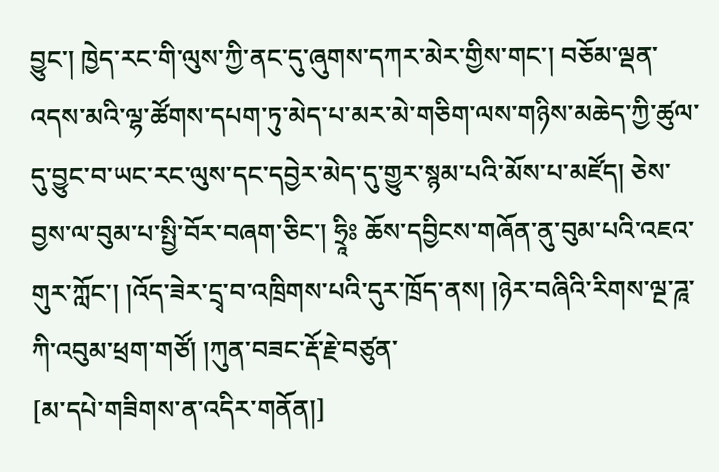བྱུང་། ཁྱེད་རང་གི་ལུས་ཀྱི་ནང་དུ་ཞུགས་དཀར་མེར་གྱིས་གང་། བཅོམ་ལྡན་འདས་མའི་ལྷ་ཚོགས་དཔག་ཏུ་མེད་པ་མར་མེ་གཅིག་ལས་གཉིས་མཆེད་ཀྱི་ཚུལ་དུ་བྱུང་བ་ཡང་རང་ལུས་དང་དབྱེར་མེད་དུ་གྱུར་སྙམ་པའི་མོས་པ་མཛོད། ཅེས་བྱས་ལ་བུམ་པ་སྤྱི་བོར་བཞག་ཅིང་། ཧྲཱིཿ ཆོས་དབྱིངས་གཞོན་ནུ་བུམ་པའི་འཇའ་གུར་ཀློང་། །འོད་ཟེར་དྲྭ་བ་འཁྲིགས་པའི་དུར་ཁྲོད་ནས། །ཉེར་བཞིའི་རིགས་ལྔ་ཌཱ་ཀི་འབུམ་ཕྲག་གཙོ། །ཀུན་བཟང་རྡོ་རྗེ་བཙུན་
[མ་དཔེ་གཟིགས་ན་འདིར་གནོན།]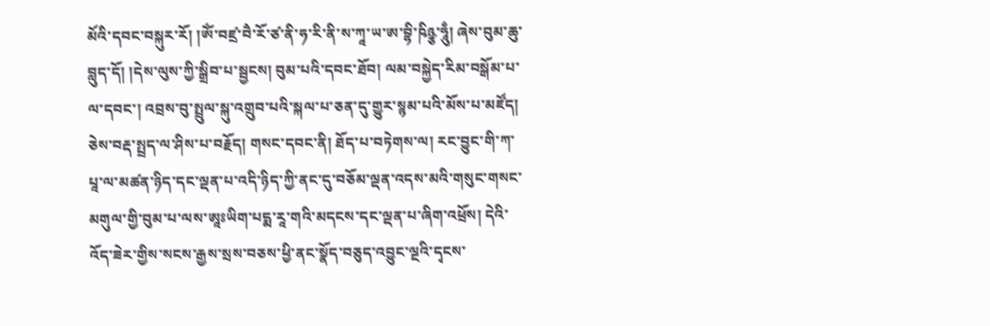མོའི་དབང་བསྐུར་རོ། །ཨོཾ་བཛྲ་བཻ་རོ་ཙ་ནི་ཧ་རི་ནི་ས་ཀཱ་ཡ་ཨ་བྷི་ཥིཉྩ་ཧཱུྃ། ཞེས་བུམ་ཆུ་བླུད་དོ། །དེས་ལུས་ཀྱི་སྒྲིབ་པ་སྦྱངས། བུམ་པའི་དབང་ཐོབ། ལམ་བསྐྱེད་རིམ་བསྒོམ་པ་ལ་དབང་། འབྲས་བུ་སྤྲུལ་སྐུ་འགྲུབ་པའི་སྐལ་པ་ཅན་དུ་གྱུར་སྙམ་པའི་མོས་པ་མཛོད། ཅེས་བརྡ་སྤྲད་ལ་ཤིས་པ་བརྗོད། གསང་དབང་ནི། ཐོད་པ་བཏེགས་ལ། རང་བྱུང་གི་ཀ་པཱ་ལ་མཚན་ཉིད་དང་ལྡན་པ་འདི་ཉིད་ཀྱི་ནང་དུ་བཅོམ་ལྡན་འདས་མའི་གསུང་གསང་མགུལ་གྱི་བུམ་པ་ལས་ཨཱཿཡིག་པདྨ་རཱ་གའི་མདངས་དང་ལྡན་པ་ཞིག་འཕྲོས། དེའི་འོད་ཟེར་གྱིས་སངས་རྒྱས་སྲས་བཅས་ཕྱི་ནང་སྣོད་བཅུད་འབྱུང་ལྔའི་དྭངས་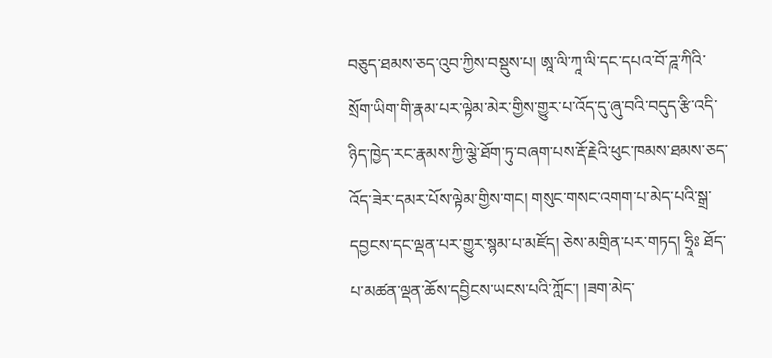བཅུད་ཐམས་ཅད་འུབ་ཀྱིས་བསྡུས་པ། ཨཱ་ལི་ཀཱ་ལི་དང་དཔའ་བོ་ཌཱ་ཀིའི་སྲོག་ཡིག་གི་རྣམ་པར་ལྟེམ་མེར་གྱིས་གྱུར་པ་འོད་དུ་ཞུ་བའི་བདུད་རྩི་འདི་ཉིད་ཁྱེད་རང་རྣམས་ཀྱི་ལྕེ་ཐོག་ཏུ་བཞག་པས་རྡོ་རྗེའི་ཕུང་ཁམས་ཐམས་ཅད་འོད་ཟེར་དམར་པོས་ལྟེམ་གྱིས་གང། གསུང་གསང་འགག་པ་མེད་པའི་སྒྲ་དབྱངས་དང་ལྡན་པར་གྱུར་སྙམ་པ་མཛོད། ཅེས་མགྲིན་པར་གཏད། ཧྲཱིཿ ཐོད་པ་མཚན་ལྡན་ཆོས་དབྱིངས་ཡངས་པའི་ཀློང་། །ཟག་མེད་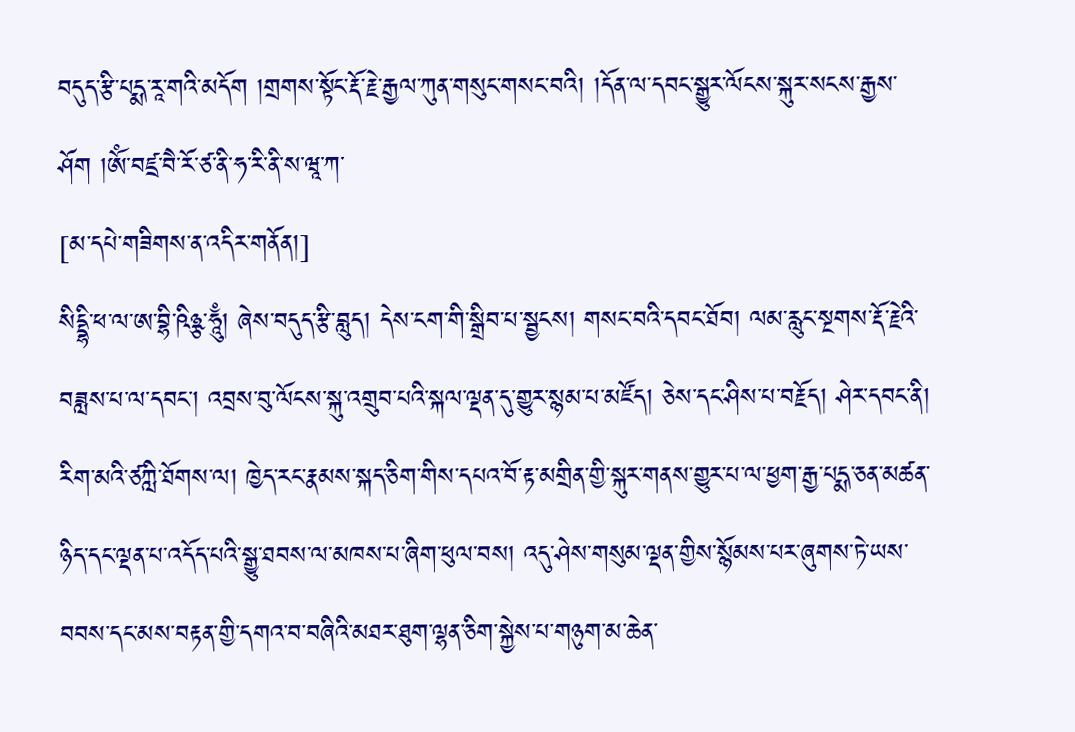བདུད་རྩི་པདྨ་རཱ་གའི་མདོག །གྲགས་སྟོང་རྡོ་རྗེ་རྒྱལ་ཀུན་གསུང་གསང་བའི། །དོན་ལ་དབང་སྒྱུར་ལོངས་སྐུར་སངས་རྒྱས་ཤོག །ཨོཾ་བཛྲ་བཻ་རོ་ཙ་ནི་ཧ་རི་ནི་ས་ཝཱ་ཀ་
[མ་དཔེ་གཟིགས་ན་འདིར་གནོན།]
སིདྡྷི་ཕ་ལ་ཨ་བྷི་ཥིཉྩ་ཧཱུྃ། ཞེས་བདུད་རྩི་བླུད། དེས་ངག་གི་སྒྲིབ་པ་སྦྱངས། གསང་བའི་དབང་ཐོབ། ལམ་རླུང་སྔགས་རྡོ་རྗེའི་བཟླས་པ་ལ་དབང་། འབྲས་བུ་ལོངས་སྐུ་འགྲུབ་པའི་སྐལ་ལྡན་དུ་གྱུར་སྙམ་པ་མཛོད། ཅེས་དང་ཤིས་པ་བརྗོད། ཤེར་དབང་ནི། རིག་མའི་ཙཀླི་ཐོགས་ལ། ཁྱེད་རང་རྣམས་སྐད་ཅིག་གིས་དཔའ་བོ་རྟ་མགྲིན་གྱི་སྐུར་གནས་གྱུར་པ་ལ་ཕྱག་རྒྱ་པདྨ་ཅན་མཚན་ཉིད་དང་ལྡན་པ་འདོད་པའི་སྒྱུ་ཐབས་ལ་མཁས་པ་ཞིག་ཕུལ་བས། འདུ་ཤེས་གསུམ་ལྡན་གྱིས་སྙོམས་པར་ཞུགས་ཏེ་ཡས་བབས་དང་མས་བརྟན་གྱི་དགའ་བ་བཞིའི་མཐར་ཐུག་ལྷན་ཅིག་སྐྱེས་པ་གཉུག་མ་ཆེན་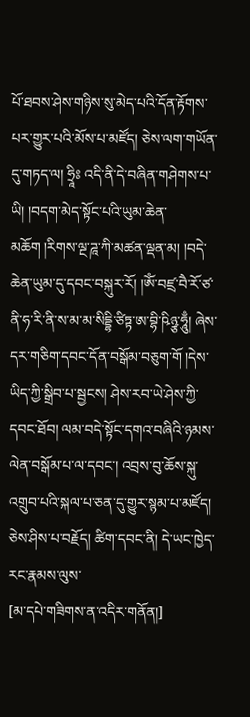པོ་ཐབས་ཤེས་གཉིས་སུ་མེད་པའི་དོན་རྟོགས་པར་གྱུར་པའི་མོས་པ་མཛོད། ཅེས་ལག་གཡོན་དུ་གཏད་ལ། ཧྲཱིཿ འདི་ནི་དེ་བཞིན་གཤེགས་པ་ཡི། །བདག་མེད་སྟོང་པའི་ཡུམ་ཆེན་མཆོག །རིགས་ལྔ་ཌཱ་ཀི་མཚན་ལྡན་མ། །བདེ་ཆེན་ཡུམ་དུ་དབང་བསྐུར་རོ། །ཨོཾ་བཛྲ་བཻ་རོ་ཙ་ནི་ཧ་རི་ནི་ས་མ་མ་སིདྡྷི་ཙིཏྟ་ཨ་བྷི་ཥིཉྩ་ཧཱུྃ། ཞེས་དར་གཅིག་དབང་དོན་བསྒོམ་བཅུག་གོ །དེས་ཡིད་ཀྱི་སྒྲིབ་པ་སྦྱངས། ཤེས་རབ་ཡེ་ཤེས་ཀྱི་དབང་ཐོབ། ལམ་བདེ་སྟོང་དགའ་བཞིའི་ཉམས་ལེན་བསྒོམ་པ་ལ་དབང་། འབྲས་བུ་ཆོས་སྐུ་འགྲུབ་པའི་སྐལ་པ་ཅན་དུ་གྱུར་སྙམ་པ་མཛོད། ཅེས་ཤིས་པ་བརྗོད། ཚིག་དབང་ནི། དེ་ཡང་ཁྱེད་རང་རྣམས་ལུས་
[མ་དཔེ་གཟིགས་ན་འདིར་གནོན།]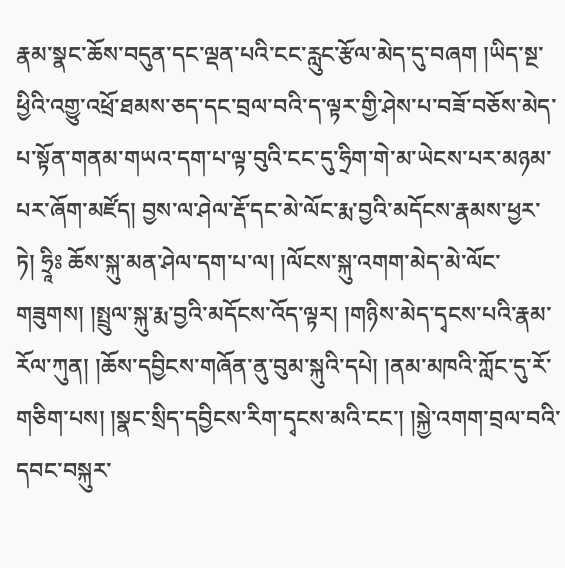རྣམ་སྣང་ཆོས་བདུན་དང་ལྡན་པའི་ངང་རླུང་རྩོལ་མེད་དུ་བཞག །ཡིད་སྔ་ཕྱིའི་འགྱུ་འཕྲོ་ཐམས་ཅད་དང་བྲལ་བའི་ད་ལྟར་གྱི་ཤེས་པ་བཟོ་བཅོས་མེད་པ་སྟོན་གནམ་གཡའ་དག་པ་ལྟ་བུའི་ངང་དུ་ཧྲིག་གེ་མ་ཡེངས་པར་མཉམ་པར་ཞོག་མཛོད། བྱས་ལ་ཤེལ་རྡོ་དང་མེ་ལོང་རྨ་བྱའི་མདོངས་རྣམས་ཕྱར་ཏེ། ཧྲཱིཿ ཆོས་སྐུ་མན་ཤེལ་དག་པ་ལ། །ལོངས་སྐུ་འགག་མེད་མེ་ལོང་གཟུགས། །སྤྲུལ་སྐུ་རྨ་བྱའི་མདོངས་འོད་ལྟར། །གཉིས་མེད་དྭངས་པའི་རྣམ་རོལ་ཀུན། །ཆོས་དབྱིངས་གཞོན་ནུ་བུམ་སྐུའི་དཔེ། །ནམ་མཁའི་ཀློང་དུ་རོ་གཅིག་པས། །སྣང་སྲིད་དབྱིངས་རིག་དྭངས་མའི་ངང་། །སྐྱེ་འགག་བྲལ་བའི་དབང་བསྐུར་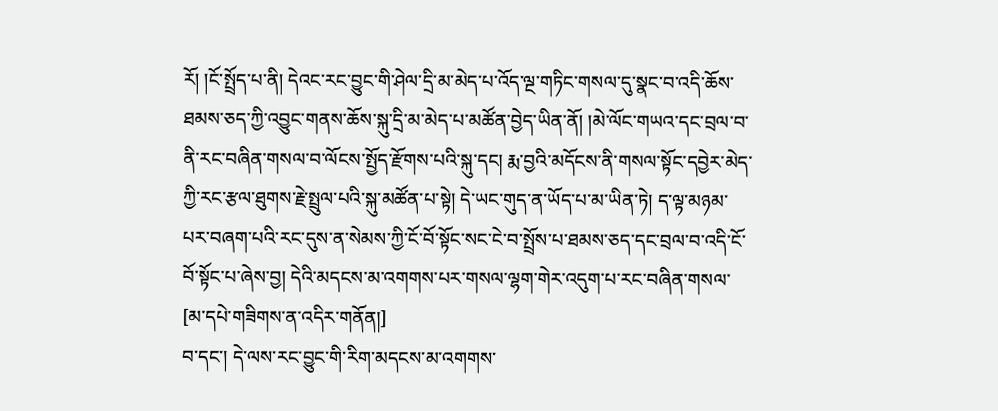རོ། །ངོ་སྤྲོད་པ་ནི། དེའང་རང་བྱུང་གི་ཤེལ་དྲི་མ་མེད་པ་འོད་ལྔ་གཏིང་གསལ་དུ་སྣང་བ་འདི་ཆོས་ཐམས་ཅད་ཀྱི་འབྱུང་གནས་ཆོས་སྐུ་དྲི་མ་མེད་པ་མཚོན་བྱེད་ཡིན་ནོ། །མེ་ལོང་གཡའ་དང་བྲལ་བ་ནི་རང་བཞིན་གསལ་བ་ལོངས་སྤྱོད་རྫོགས་པའི་སྐུ་དང། རྨ་བྱའི་མདོངས་ནི་གསལ་སྟོང་དབྱེར་མེད་ཀྱི་རང་རྩལ་ཐུགས་རྗེ་སྤྲུལ་པའི་སྐུ་མཚོན་པ་སྟེ། དེ་ཡང་གུད་ན་ཡོད་པ་མ་ཡིན་ཏེ། ད་ལྟ་མཉམ་པར་བཞག་པའི་རང་དུས་ན་སེམས་ཀྱི་ངོ་བོ་སྟོང་སང་ངེ་བ་སྤྲོས་པ་ཐམས་ཅད་དང་བྲལ་བ་འདི་ངོ་བོ་སྟོང་པ་ཞེས་བྱ། དེའི་མདངས་མ་འགགས་པར་གསལ་ལྷག་གེར་འདུག་པ་རང་བཞིན་གསལ་
[མ་དཔེ་གཟིགས་ན་འདིར་གནོན།]
བ་དང་། དེ་ལས་རང་བྱུང་གི་རིག་མདངས་མ་འགགས་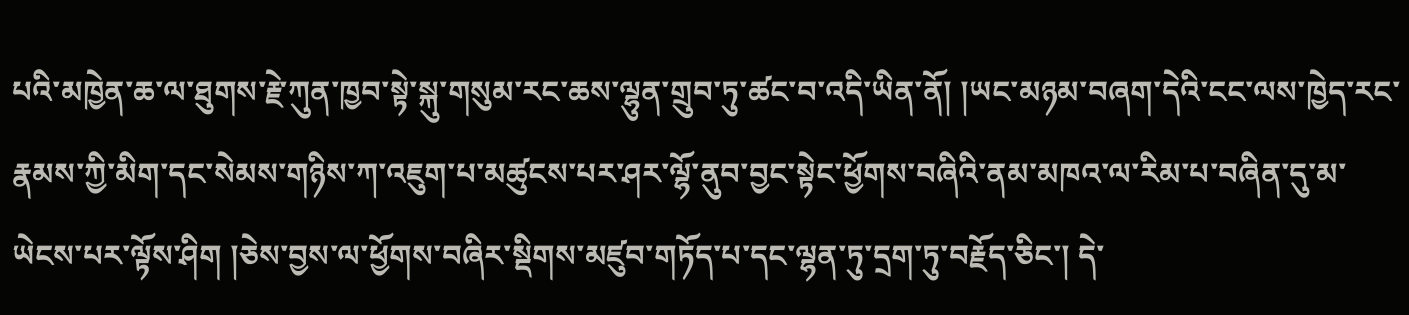པའི་མཁྱེན་ཆ་ལ་ཐུགས་རྗེ་ཀུན་ཁྱབ་སྟེ་སྐུ་གསུམ་རང་ཆས་ལྷུན་གྲུབ་ཏུ་ཚང་བ་འདི་ཡིན་ནོ། །ཡང་མཉམ་བཞག་དེའི་ངང་ལས་ཁྱེད་རང་རྣམས་ཀྱི་མིག་དང་སེམས་གཉིས་ཀ་འཇུག་པ་མཚུངས་པར་ཤར་ལྷོ་ནུབ་བྱང་སྟེང་ཕྱོགས་བཞིའི་ནམ་མཁའ་ལ་རིམ་པ་བཞིན་དུ་མ་ཡེངས་པར་ལྟོས་ཤིག །ཅེས་བྱས་ལ་ཕྱོགས་བཞིར་སྡིགས་མཛུབ་གཏོད་པ་དང་ལྷན་ཏུ་དྲག་ཏུ་བརྗོད་ཅིང་། དེ་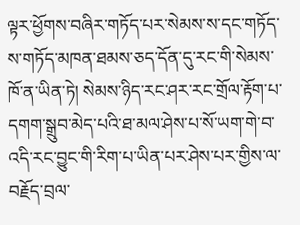ལྟར་ཕྱོགས་བཞིར་གཏོད་པར་སེམས་ས་དང་གཏོད་ས་གཏོད་མཁན་ཐམས་ཅད་དོན་དུ་རང་གི་སེམས་ཁོ་ན་ཡིན་ཏེ། སེམས་ཉིད་རང་ཤར་རང་གྲོལ་རྟོག་པ་དགག་སྒྲུབ་མེད་པའི་ཐ་མལ་ཤེས་པ་སོ་ཡག་གེ་བ་འདི་རང་བྱུང་གི་རིག་པ་ཡིན་པར་ཤེས་པར་གྱིས་ལ་བརྗོད་བྲལ་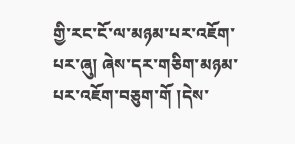གྱི་རང་ངོ་ལ་མཉམ་པར་འཇོག་པར་ཞུ། ཞེས་དར་གཅིག་མཉམ་པར་འཇོག་བཅུག་གོ །དེས་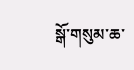སྒོ་གསུམ་ཆ་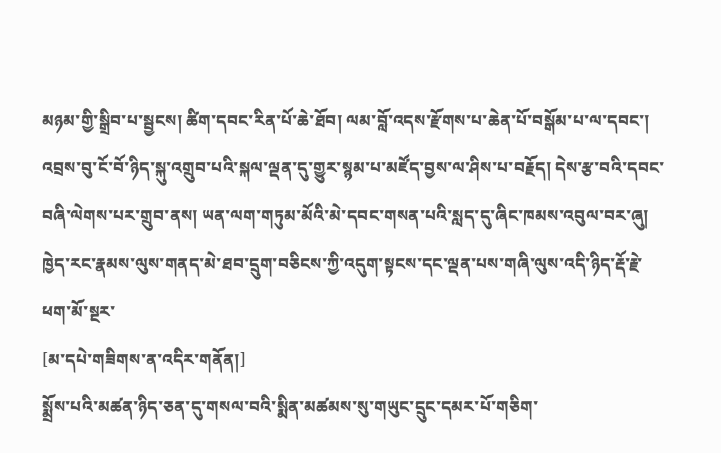མཉམ་གྱི་སྒྲིབ་པ་སྦྱངས། ཚིག་དབང་རིན་པོ་ཆེ་ཐོབ། ལམ་བློ་འདས་རྫོགས་པ་ཆེན་པོ་བསྒོམ་པ་ལ་དབང་། འབྲས་བུ་ངོ་བོ་ཉིད་སྐུ་འགྲུབ་པའི་སྐལ་ལྡན་དུ་གྱུར་སྙམ་པ་མཛོད་བྱས་ལ་ཤིས་པ་བརྗོད། དེས་རྩ་བའི་དབང་བཞི་ལེགས་པར་གྲུབ་ནས། ཡན་ལག་གཏུམ་མོའི་མེ་དབང་གསན་པའི་སླད་དུ་ཞིང་ཁམས་འབུལ་བར་ཞུ། ཁྱེད་རང་རྣམས་ལུས་གནད་མེ་ཐབ་དྲུག་བཅིངས་ཀྱི་འདུག་སྟངས་དང་ལྡན་པས་གཞི་ལུས་འདི་ཉིད་རྡོ་རྗེ་ཕག་མོ་སྔར་
[མ་དཔེ་གཟིགས་ན་འདིར་གནོན།]
སྨྲོས་པའི་མཚན་ཉིད་ཅན་དུ་གསལ་བའི་སྨིན་མཚམས་སུ་གཡུང་དྲུང་དམར་པོ་གཅིག་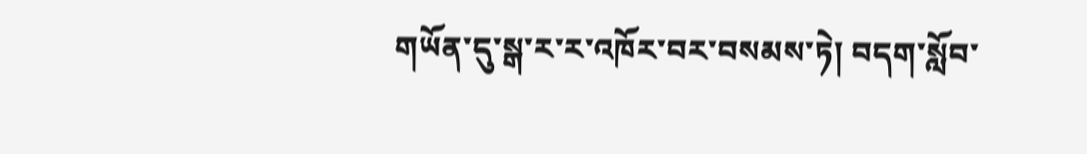གཡོན་དུ་སྒ་ར་ར་འཁོར་བར་བསམས་ཏེ། བདག་སློབ་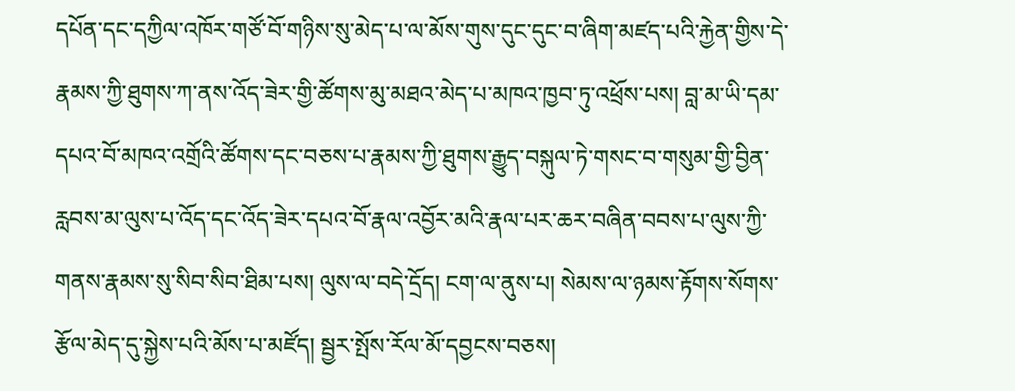དཔོན་དང་དཀྱིལ་འཁོར་གཙོ་བོ་གཉིས་སུ་མེད་པ་ལ་མོས་གུས་དུང་དུང་བ་ཞིག་མཛད་པའི་རྐྱེན་གྱིས་དེ་རྣམས་ཀྱི་ཐུགས་ཀ་ནས་འོད་ཟེར་གྱི་ཚོགས་མུ་མཐའ་མེད་པ་མཁའ་ཁྱབ་ཏུ་འཕྲོས་པས། བླ་མ་ཡི་དམ་དཔའ་བོ་མཁའ་འགྲོའི་ཚོགས་དང་བཅས་པ་རྣམས་ཀྱི་ཐུགས་རྒྱུད་བསྐུལ་ཏེ་གསང་བ་གསུམ་གྱི་བྱིན་རླབས་མ་ལུས་པ་འོད་དང་འོད་ཟེར་དཔའ་བོ་རྣལ་འབྱོར་མའི་རྣལ་པར་ཆར་བཞིན་བབས་པ་ལུས་ཀྱི་གནས་རྣམས་སུ་སིབ་སིབ་ཐིམ་པས། ལུས་ལ་བདེ་དྲོད། ངག་ལ་ནུས་པ། སེམས་ལ་ཉམས་རྟོགས་སོགས་རྩོལ་མེད་དུ་སྐྱེས་པའི་མོས་པ་མཛོད། སྦྱར་སྤོས་རོལ་མོ་དབྱངས་བཅས།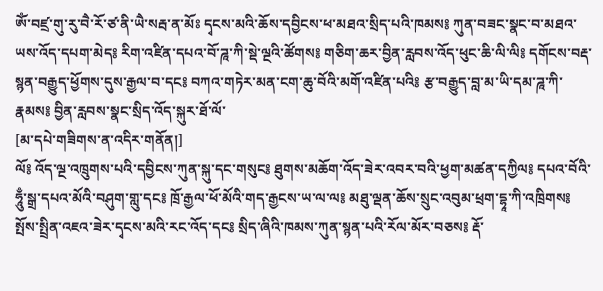ཨོཾ་བཛྲ་གུ་རུ་བཻ་རོ་ཙ་ནི་ཡཻ་སརྦ་ན་མོཿ དྭངས་མའི་ཆོས་དབྱིངས་ཕ་མཐའ་སྲིད་པའི་ཁམས༔ ཀུན་བཟང་སྣང་བ་མཐའ་ཡས་འོད་དཔག་མེད༔ རིག་འཛིན་དཔའ་བོ་ཌཱ་ཀི་སྡེ་ལྔའི་ཚོགས༔ གཅིག་ཆར་བྱིན་རླབས་འོད་ཕུང་ཆི་ལི་ལི༔ དགོངས་བརྡ་སྙན་བརྒྱུད་ཕྱོགས་དུས་རྒྱལ་བ་དང༔ བཀའ་གཏེར་མན་ངག་ཆུ་བོའི་མགོ་འཛིན་པའི༔ རྩ་བརྒྱུད་བླ་མ་ཡི་དམ་ཌཱ་ཀི་རྣམས༔ བྱིན་རླབས་སྣང་སྲིད་འོད་སྐུར་ཐོ་ལོ་
[མ་དཔེ་གཟིགས་ན་འདིར་གནོན།]
ལོ༔ འོད་ལྔ་འཁྲུགས་པའི་དབྱིངས་ཀུན་སྐུ་དང་གསུང༔ ཐུགས་མཆོག་འོད་ཟེར་འབར་བའི་ཕྱག་མཚན་དཀྱིལ༔ དཔའ་བོའི་ཧཱུྃ་སྒྲ་དཔའ་མོའི་བཤུག་གླུ་དང༔ ཁྲོ་རྒྱལ་ཕོ་མོའི་གད་རྒྱངས་ཡ་ལ་ལ༔ མཐུ་ལྡན་ཆོས་སྲུང་འབུམ་ཕྲག་དྷཱ་ཀི་འཁྲིགས༔ སྤོས་སྤྲིན་འཇའ་ཟེར་དྭངས་མའི་རང་འོད་དང༔ སྲིད་ཞིའི་ཁམས་ཀུན་སྙན་པའི་རོལ་མོར་བཅས༔ རྡོ་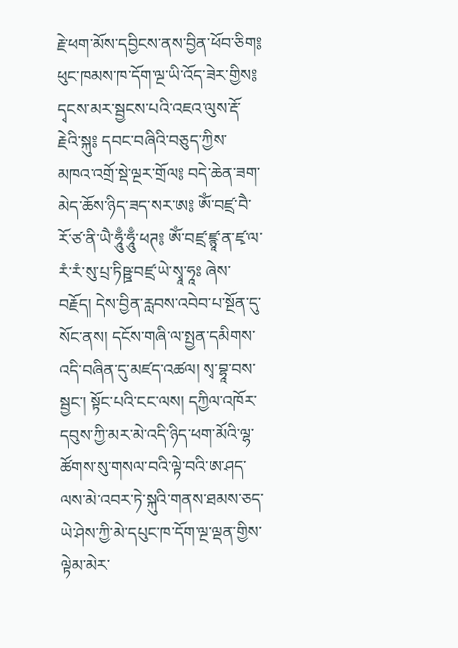རྗེ་ཕག་མོས་དབྱིངས་ནས་བྱིན་ཕོབ་ཅིག༔ ཕུང་ཁམས་ཁ་དོག་ལྔ་ཡི་འོད་ཟེར་གྱིས༔ དྭངས་མར་སྦྱངས་པའི་འཇའ་ལུས་རྡོ་རྗེའི་སྐུ༔ དབང་བཞིའི་བཅུད་ཀྱིས་མཁའ་འགྲོ་སྡེ་ལྔར་གྲོལ༔ བདེ་ཆེན་ཟག་མེད་ཆོས་ཉིད་ཟད་སར་ཨ༔ ཨོཾ་བཛྲ་བཻ་རོ་ཙ་ནི་ཡཻ་ཧཱུྃ་ཧཱུྃ་ཕཊ༔ ཨོཾ་བཛྲ་ཛྙཱ་ན་ཛྭ་ལ་རཾ་རཾ་སུ་པྲ་ཏིཥྛ་བཛྲ་ཡེ་སྭཱ་ཧཱཿ ཞེས་བརྗོད། དེས་བྱིན་རླབས་འབེབ་པ་སྔོན་དུ་སོང་ནས། དངོས་གཞི་ལ་སྤྱན་དམིགས་འདི་བཞིན་དུ་མཛད་འཚལ། སྭ་བྷཱ་བས་སྦྱང་། སྟོང་པའི་ངང་ལས། དཀྱིལ་འཁོར་དབུས་ཀྱི་མར་མེ་འདི་ཉིད་ཕག་མོའི་ལྷ་ཚོགས་སུ་གསལ་བའི་ལྟེ་བའི་ཨ་ཤད་ལས་མེ་འབར་ཏེ་སྐུའི་གནས་ཐམས་ཅད་ཡེ་ཤེས་ཀྱི་མེ་དཔུང་ཁ་དོག་ལྔ་ལྡན་གྱིས་ལྟེམ་མེར་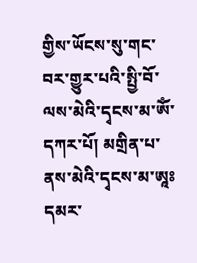གྱིས་ཡོངས་སུ་གང་བར་གྱུར་པའི་སྤྱི་བོ་ལས་མེའི་དྭངས་མ་ཨོཾ་དཀར་པོ། མགྲིན་པ་ནས་མེའི་དྭངས་མ་ཨཱཿདམར་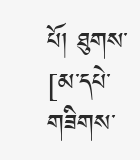པོ། ཐུགས་
[མ་དཔེ་གཟིགས་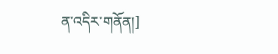ན་འདིར་གནོན།]